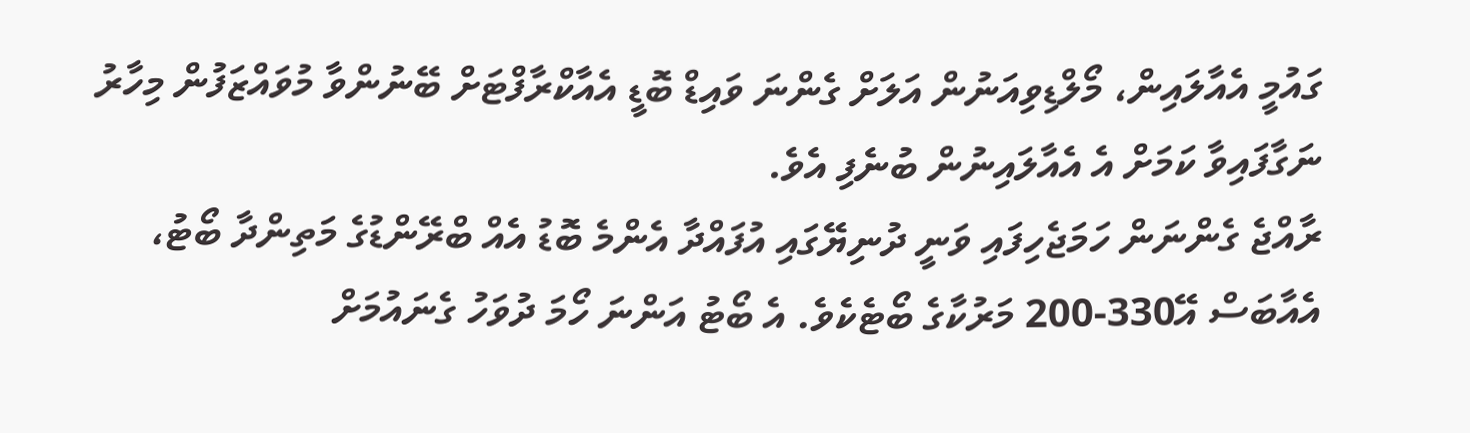ގައުމީ އެއާލައިން، މޯލްޑިވިއަނުން އަލަށް ގެންނަ ވައިޑް ބޮޑީ އެއާކްރާފްޓަށް ބޭނުންވާ މުވައްޒަފުން މިހާރު ނަގާފައިވާ ކަމަށް އެ އެއާލައިނުން ބުނެފި އެވެ.
ރާއްޖެ ގެންނަން ހަމަޖެހިފައި ވަނީ ދުނިޔޭގައި އުފައްދާ އެންމެ ބޮޑު އެއް ބްރޭންޑުގެ މަތިންދާ ބޯޓު، އެއާބަސް އޭ330-200 މަރުކާގެ ބޯޓެކެވެ. އެ ބޯޓު އަންނަ ހޯމަ ދުވަހު ގެނައުމަށް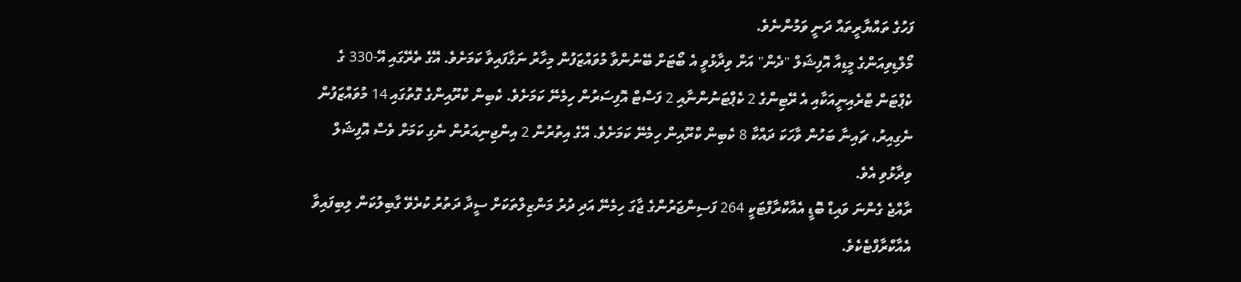ފަހުގެ ތައްޔާރީތައް ދަނީ ވަމުންނެވެ.
މޯލްޑިވިއަންގެ މީޑިއާ އޮފިޝަލް "ދެން" އަށް ވިދާޅުވީ އެ ބޯޓަށް ބޭނުންވާ މުވައްޒަފުން މިހާރު ނަގާފައިވާ ކަމަށެވެ. އޭގެ ތެރޭގައި އޭ-330 ގެ ކެޕްޓަން ޓްރެއިނީއަކާއި އެ ރޭޓިންގެ 2 ކެޕްޓަނުންނާއި 2 ފަސްޓް އޮފިސަރުން ހިމެނޭ ކަމަށެވެ. ކެބިން ކްރޫއިންގެ ގޮތުގައި 14 މުވައްޒަފުން ނެގިއިރު، ޗައިނާ ބަހުން ވާހަކަ ދައްކާ 8 ކެބިން ކްރޫއިން ހިމެނޭ ކަމަށެވެ. އޭގެ އިތުރުން 2 އިންޖިނިއަރުން ނެގި ކަމަށް ވެސް އޮފިޝަލް ވިދާޅުވި އެވެ.
ރާއްޖެ ގެންނަ ވައިޑް ބޮޑީ އެއާކްރާފްޓަކީ 264 ފަސިންޖަރުންގެ ޖާގަ ހިމެނޭ އަދި ދުރު މަންޒިލްތަކަށް ސީދާ ދަތުރު ކުރެވޭ ގާބިލުކަން ލިބިފައިވާ އެއާކްރާފްޓެކެވެ.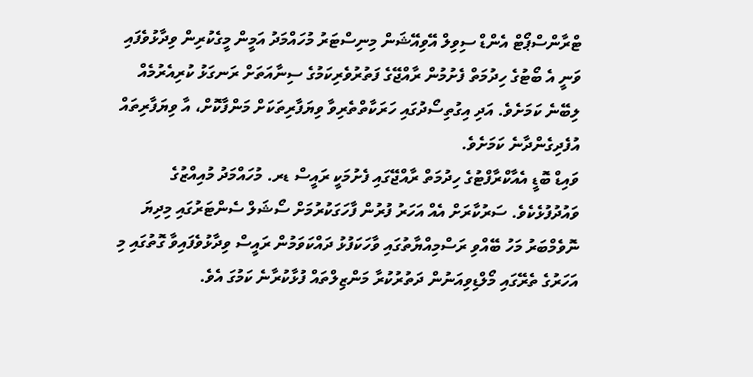ޓްރާންސްޕޯޓް އެންޑް ސިވިލް އޭވިއޭޝަން މިނިސްޓަރު މުހައްމަދު އަމީން މީގެކުރިން ވިދާޅުވެފައި ވަނީ އެ ބޯޓުގެ ހިދުމަތް ފެށުމުން ރާއްޖޭގެ ފަތުރުވެރިކަމުގެ ސިނާއަތަށް ރަނގަޅު ކުރިއެރުމެއް ލިބޭނެ ކަމަށެވެ. އަދި އިގުތިސޯދުގައި ހަރަކާތްތެރިވާ ވިޔަފާރިތަކަށް މަންފާކޮށް، އާ ވިޔަފާރިތައް އުފެދިގެންދާނެ ކަމަށެވެ.
ވައިޑް ބޮޑީ އެއާކްރާފްޓުގެ ހިދުމަތް ރާއްޖޭގައި ފެށުމަކީ ރައީސް ޑރ. މުހައްމަދު މުއިއްޒުގެ ވައުދުފުޅެކެވެ. ސަރުކާރަށް އެއް އަހަރު ފުރުން ފާހަގަކުރުމަށް ސޯޝަލް ސެންޓަރުގައި މިދިޔަ ނޮވެމްބަރު މަހު ބޭއްވި ރަސްމިއްޔާތުގައި ވާހަކަފުޅު ދައްކަވަމުން ރައީސް ވިދާޅުވެފައިވާ ގޮތުގައި މި އަހަރުގެ ތެރޭގައި މޯލްޑިވިއަނުން ދަތުރުކުރާ މަންޒިލްތައް ފުޅާކުރާނެ ކަމުގަ އެވެ.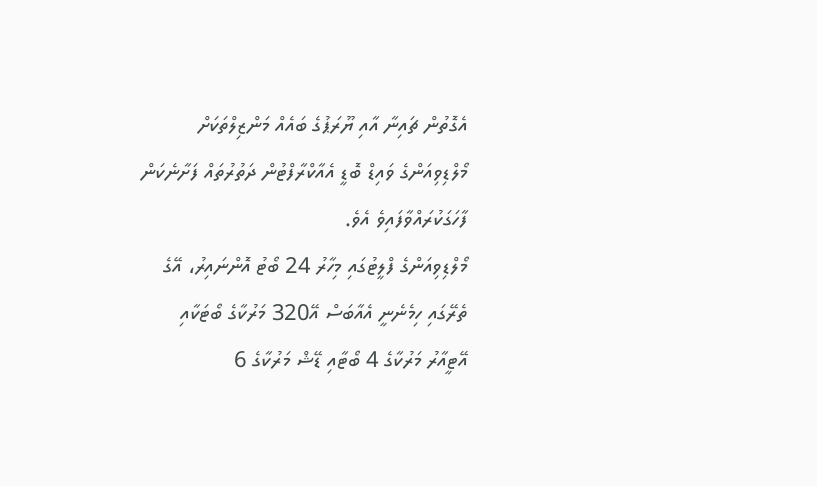އެގޮތުން ޗައިނާ އާއި ޔޫރަޕުގެ ބައެއް މަންޒިލްތަކަށް މޯލްޑިވިއަންގެ ވައިޑް ބޮޑީ އެއާކްރާފްޓުން ދަތުރުތައް ފަށާނެކަން ފާހަގަކުރައްވާފައިވެ އެވެ.
މޯލްޑިވިއަންގެ ފްލީޓުގައި މިހާރު 24 ބޯޓު އޮންނައިރު، އޭގެ ތެރޭގައި ހިމެނެނީ އެއާބަސް އޭ320 މަރުކާގެ ބޯޓަކާއި އޭޓީއާރު މަރުކާގެ 4 ބޯޓާއި ޑޭޝް މަރުކާގެ 6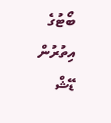ބޯޓުގެ އިތުރުން ޑޭޝް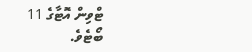ޓްވިން އޮޓާގެ 11 ބޯޓެވެ.